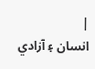|
انسان ۽ آزادي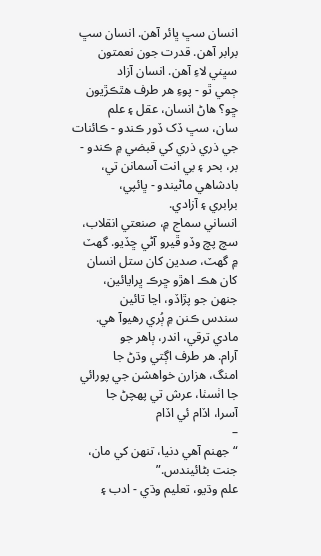انسان سڀ ڀائر آهن. انسان سڀ
برابر آهن. قدرت جون نعمتون
سڀني لاءِ آهن. انسان آزاد
ڄمي ٿو - پوءِ هر طرف هٿڪڙيون
ڇو؟ هاڻ انسان، عقل ۽ علم
سان، سڀ ڏک ڏور ڪندو - ڪائنات
جي ذري ذري کي قبضي ۾ ڪندو -
بر، بحر ۽ بي انت آسمانن تي،
بادشاهي ماڻيندو - ڀائپي،
برابري ۽ آزادي.
انساني سماج ۾، صنعتي انقلاب،
سچ پچ وڏو ڦيرو آڻي ڇڏيو. گهٽ
۾ گهٽ، صدين کان ستل انسان
کان هڪ اهڙو ڇرڪ ڀرايائين،
جنهن جو پڙاڏو، اڃا تائين
سندس ڪنن ۾ ٻُري رهيوآ هي.
مادي ترقي، اندر، ٻاهر جو
آرام. هر طرف اڳتي وڌڻ جا
امنگ، هزارن خواهشن جي پورائي
جا اٺسٺا، عرش تي پهچڻ جا
آسرا، اڏام ئي اڏام
–
“جهنم آهي دنيا، تنهن کي مان،
جنت بڻائيندس.”
علم وڌيو، تعليم وڌي - ادب ۽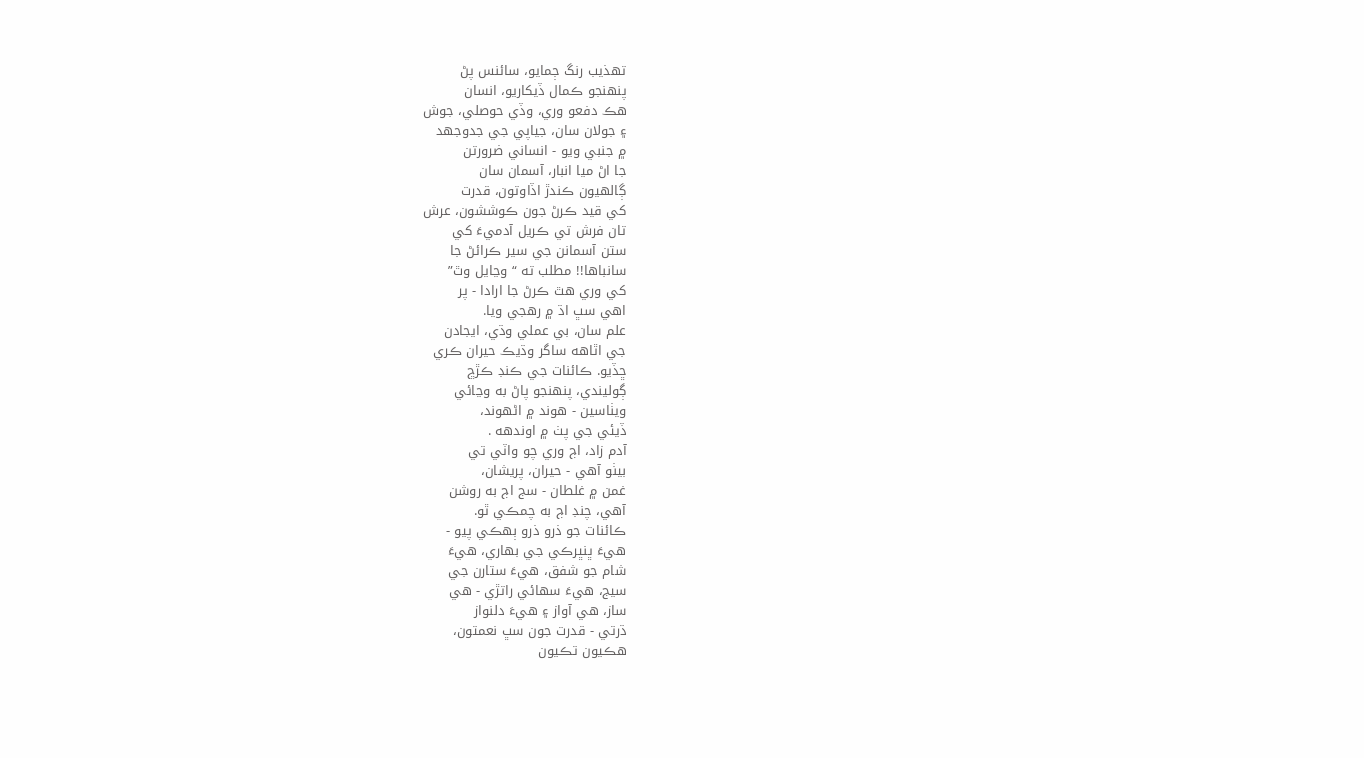تهذيب رنگ ڄمايو، سائنس پڻ
پنهنجو ڪمال ڏيکاريو، انسان
هڪ دفعو وري، وڏي حوصلي، جوش
۽ جولان سان، جياپي جي جدوجهد
۾ جنبي ويو - انساني ضرورتن
جا اڻ ميا انبار، آسمان سان
ڳالهيون ڪندڙ اڏاوتون، قدرت
کي قيد ڪرڻ جون ڪوششون، عرش
تان فرش تي ڪريل آدميءَ کي
ستن آسمانن جي سير ڪرائڻ جا
سانباها!! مطلب ته “وڃايل وٿ”
کي وري هٿ ڪرڻ جا ارادا - پر
اهي سڀ اڌ ۾ رهجي ويا.
علم سان، بي عملي وڌي، ايجادن
جي اٿاهه ساگر وڌيڪ حيران ڪري
ڇڏيو. ڪائنات جي ڪنڊ ڪڙڇ
ڳوليندي، پنهنجو پاڻ به وڃائي
ويٺاسين - هوند ۾ اڻهوند،
ڏيئي جي پٺ ۾ اوندهه .
آدم زاد، اڄ وري چو واٽي تي
بيٺو آهي - حيران، پريشان،
غمن ۾ غلطان - سج اڄ به روشن
آهي، چنڊ اڄ به چمڪي ٿو.
ڪائنات جو ذرو ذرو ٻهڪي پيو -
هيءَ ڀنڀرڪي جي بهاري، هيءَ
شام جو شفق، هيءَ ستارن جي
سيج، هيءَ سهائي راتڙي - هي
ساز، هي آواز ۽ هيءَ دلنواز
ڌرتي - قدرت جون سڀ نعمتون،
هڪيون تڪيون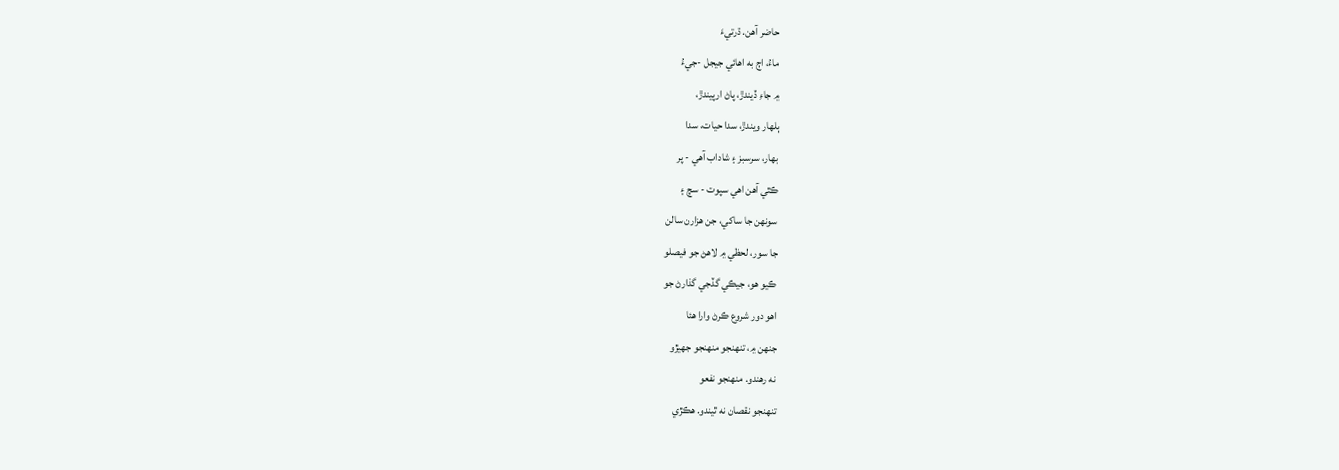حاضر آهن. ڌرتيءَ
ماءُ، اڄ به اهائي جيجل -جيءُ
۾ جاءِ ڏيندڙ، پاڻ ارپيندڙ،
ٻلهار ويندڙ، سدا حيات، سدا
بهار، سرسبز ۽ شاداب آهي - پر
ڪٿي آهن اهي سپوت - سچ ۽
سونهن جا ساکي، جن هزارن سالن
جا سور، لحظي ۾ لاهڻ جو فيصلو
ڪيو هو، جيڪي گڏجي گذارڻ جو
اهو دور شروع ڪرڻ وارا هئا
جنهن ۾، تنهنجو منهنجو جهيڙو
نه رهندو. منهنجو نفعو
تنهنجو نقصان نه ٿيندو. هڪڙي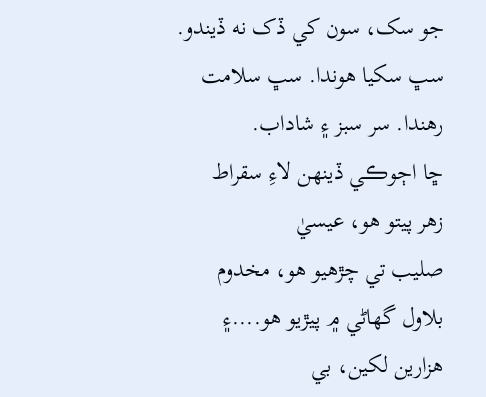جو سک، سون کي ڏک نه ڏيندو.
سڀ سکيا هوندا. سڀ سلامت
رهندا. سر سبز ۽ شاداب.
ڇا اڄوڪي ڏينهن لاءِ سقراط
زهر پيتو هو، عيسيٰ
صليب تي چڙهيو هو، مخدوم
بلاول گھاڻي ۾ پيڙيو هو....۽
هزارين لکين، بي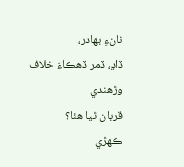نانءِ بهادر،
ڏاڍ، ڏمر ڏهڪاءَ خلاف وڙهندي
قربان ٿيا هئا؟
ڪهڙي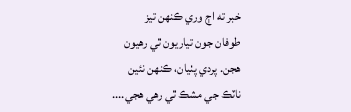خبر ته اڄ وري ڪنهن تيز
طوفان جون تياريون ٿي رهيون
هجن. پردي پٺيان، ڪنهن نئين
ناٽڪ جي مشڪ ٿي رهي هجي....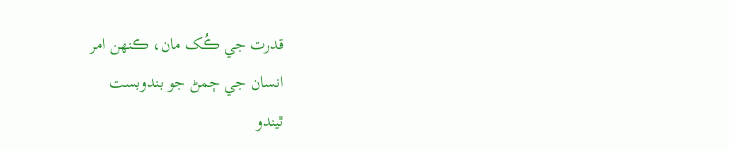قدرت جي ڪُک مان، ڪنهن امر
انسان جي ڄمڻ جو بندوبست
ٿيندو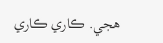هجي. ڪاري ڪاري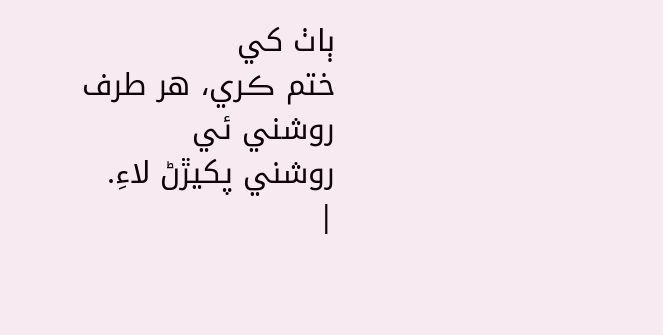ٻاٺ کي
ختم ڪري، هر طرف روشني ئي
روشني پکيڙڻ لاءِ.
|